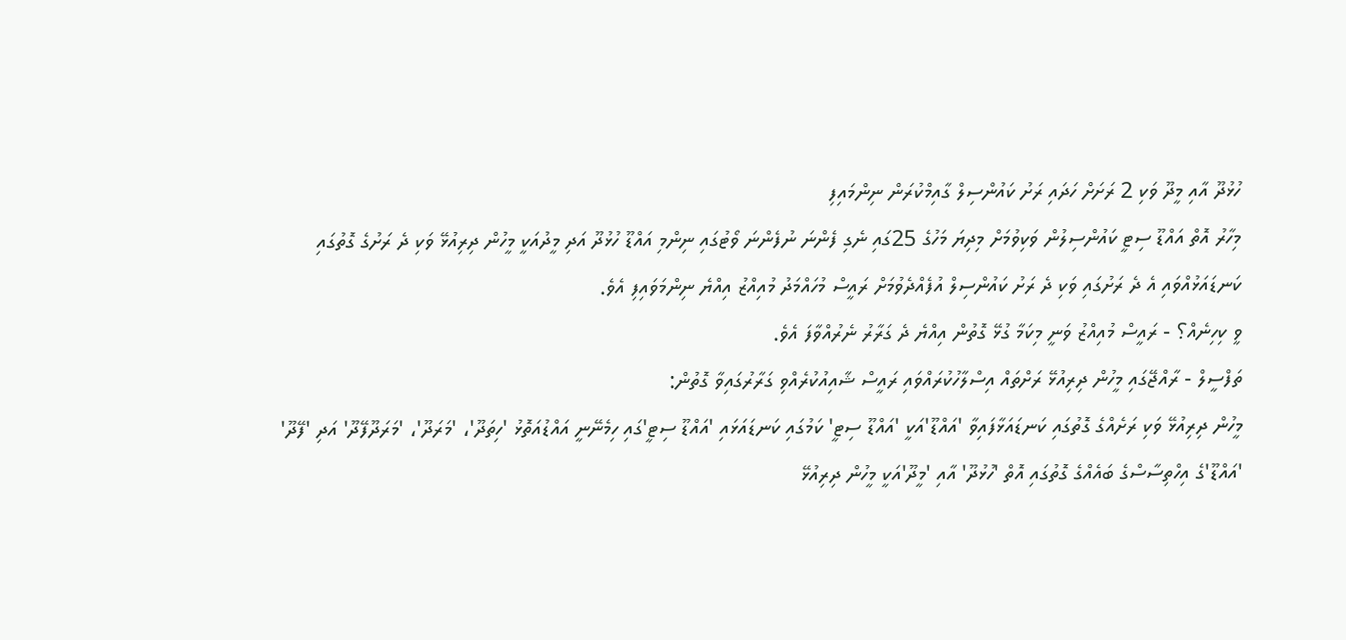ހުޅުދޫ އާއި މީދޫ ވަކި 2 ރަށަށް ހަދައި ރަށު ކައުންސިލް ގާއިމްކުރަން ނިންމައިފި
މިހާރު އޮތް އައްޑޫ ސިޓީ ކައުންސިލުން ވަކިވުމަށް މިދިޔަ މަހުގެ 25ގައި ނެގި ފެންނަ ނުފެންނަ ވޯޓުގައި ނިންމި އައްޑޫ ހުޅުދޫ އަދި މީދުއަކީ މީހުން ދިރިއުޅޭ ވަކި ދެ ރަށުގެ ގޮތުގައި ކަނޑައަޅުއްވައި އެ ދެ ރަށުގައި ވަކި ދެ ރަށު ކައުންސިލް އުފެއްދެވުމަށް ރައީސް މުހައްމަދު މުއިއްޒު އިއްޔެ ނިންމަވައިފި އެވެ.
ވީ ކިހިނެއް؟ - ރައީސް މުއިއްޒު ވަނީ މިކަމާ ގުޅޭ ގޮތުން އިއްޔެ ދެ ގަރާރު ނެރުއްވާފަ އެވެ.
ތަފްސީލް - ރާއްޖޭގައި މީހުން ދިރިއުޅޭ ރަށްތައް އިސްލާހުކުރައްވައި ރައީސް ޝާއިއުކުރެއްވި ގަރާރުގައިވާ ގޮތުން:
މީހުން ދިރިއުޅޭ ވަކި ރަށެއްގެ ގޮތުގައި ކަނޑައަޅާފައިވާ 'އައްޑޫ'އަކީ 'އައްޑޫ ސިޓީ' ކަމުގައި ކަނޑައަޅައި 'އައްޑޫ ސިޓީ'ގައި ހިމެނޭނީ އައްޑުއަތޮޅު 'ހިތަދޫ'، 'މަރަދޫ'، 'މަރަދޫފޭދޫ' އަދި 'ފޭދޫ'
'އައްޑޫ'ގެ އިހްތިސާސްގެ ބައެއްގެ ގޮތުގައި އޮތް 'ހުޅުދޫ' އާއި 'މީދޫ'އަކީ މީހުން ދިރިއުޅޭ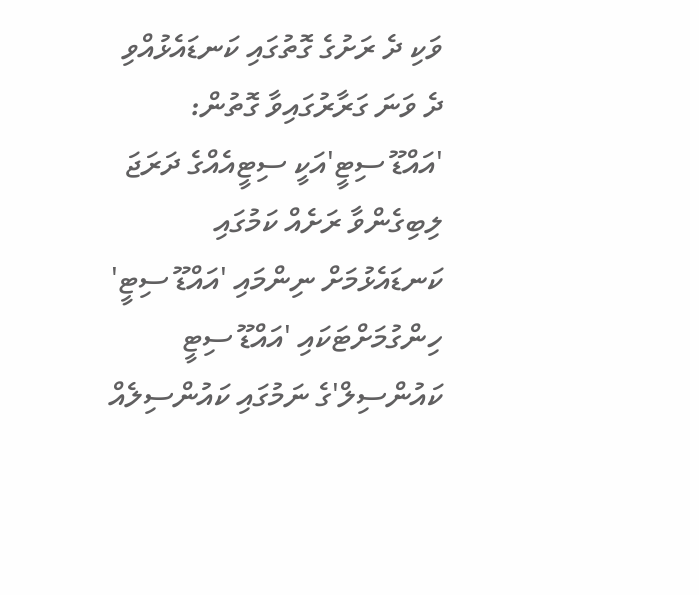ވަކި ދެ ރަށުގެ ގޮތުގައި ކަނޑައެޅުއްވި
ދެ ވަނަ ގަރާރުގައިވާ ގޮތުން:
'އައްޑޫ ސިޓީ'އަކީ ސިޓީއެއްގެ ދަރަޖަ ލިބިގެންވާ ރަށެއް ކަމުގައި ކަނޑައެޅުމަށް ނިންމައި 'އައްޑޫ ސިޓީ' ހިންގުމަށްޓަކައި 'އައްޑޫ ސިޓީ ކައުންސިލް'ގެ ނަމުގައި ކައުންސިލެއް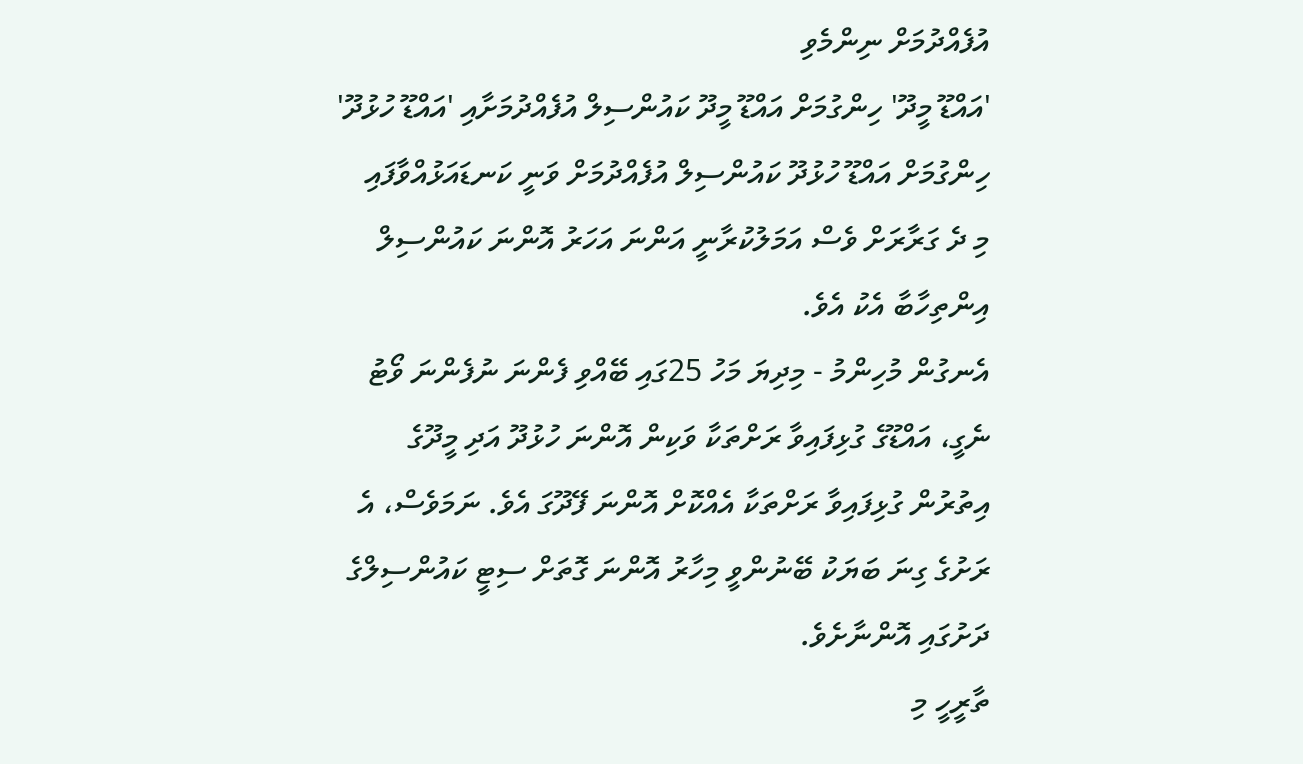އުފެއްދުމަށް ނިންމެވި
'އައްޑޫ މީދޫ' ހިންގުމަށް އައްޑޫ މީދޫ ކައުންސިލް އުފެއްދުމަށާއި 'އައްޑޫ ހުޅުދޫ' ހިންގުމަށް އައްޑޫ ހުޅުދޫ ކައުންސިލް އުފެއްދުމަށް ވަނީ ކަނޑައަޅުއްވާފައި
މި ދެ ގަރާރަށް ވެސް އަމަލުކުރާނީ އަންނަ އަހަރު އޮންނަ ކައުންސިލް އިންތިހާބާ އެކު އެވެ.
އެނގުން މުހިންމު - މިދިޔަ މަހު 25ގައި ބޭއްވި ފެންނަ ނުފެންނަ ވޯޓު ނެގީ، އައްޑޫގެ ގުޅިފައިވާ ރަށްތަކާ ވަކިން އޮންނަ ހުޅުދޫ އަދި މީދޫގެ އިތުރުން ގުޅިފައިވާ ރަށްތަކާ އެއްކޮށް އޮންނަ ފޭދޫގަ އެވެ. ނަމަވެސް، އެ ރަށުގެ ގިނަ ބަޔަކު ބޭނުންވީ މިހާރު އޮންނަ ގޮތަށް ސިޓީ ކައުންސިލްގެ ދަށުގައި އޮންނާށެވެ.
ތާރީހީ މި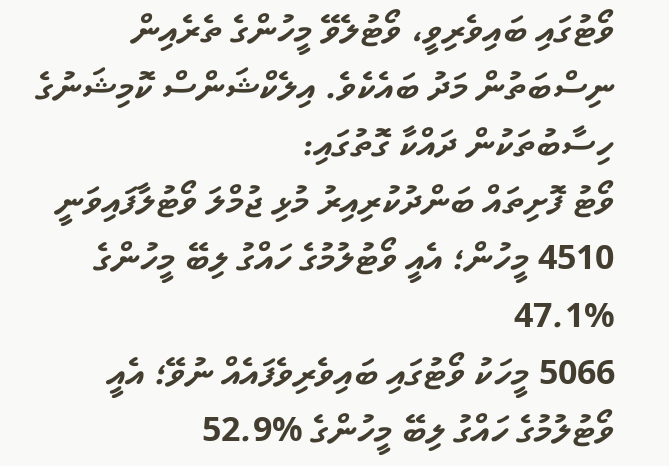ވޯޓުގައި ބައިވެރިވީ، ވޯޓުލެވޭ މީހުންގެ ތެރެއިން ނިސްބަތުން މަދު ބައެކެވެ. އިލެކްޝަންސް ކޮމިޝަނުގެ ހިސާބުތަކުން ދައްކާ ގޮތުގައި:
ވޯޓު ފޮށިތައް ބަންދުކުރިއިރު މުޅި ޖުމްލަ ވޯޓުލާފައިވަނީ 4510 މީހުން؛ އެއީ ވޯޓުލުމުގެ ހައްގު ލިބޭ މީހުންގެ %47.1
5066 މީހަކު ވޯޓުގައި ބައިވެރިވެފައެއް ނުވޭ؛ އެއީ ވޯޓުލުމުގެ ހައްގު ލިބޭ މީހުންގެ %52.9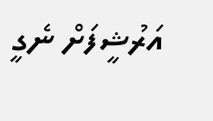އަރުޝީފަށް ނެގީ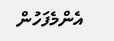އެންމެފަހުން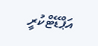އަޕްޑޭޓްކުރީ